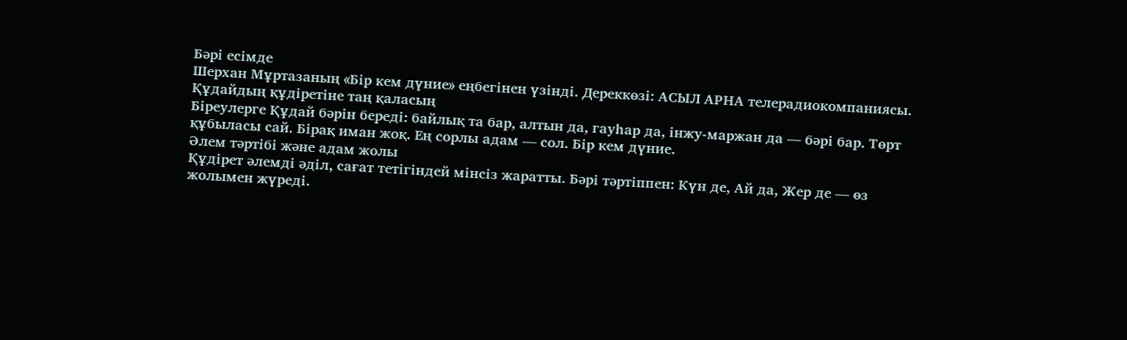Бәрі есімде
Шерхан Мұртазаның «Бір кем дүние» еңбегінен үзінді. Дереккөзі: АСЫЛ АРНА телерадиокомпаниясы.
Құдайдың құдіретіне таң қаласың
Біреулерге Құдай бәрін береді: байлық та бар, алтын да, гауһар да, інжу-маржан да — бәрі бар. Төрт құбыласы сай. Бірақ иман жоқ. Ең сорлы адам — сол. Бір кем дүние.
Әлем тәртібі және адам жолы
Құдірет әлемді әділ, сағат тетігіндей мінсіз жаратты. Бәрі тәртіппен: Күн де, Ай да, Жер де — өз жолымен жүреді.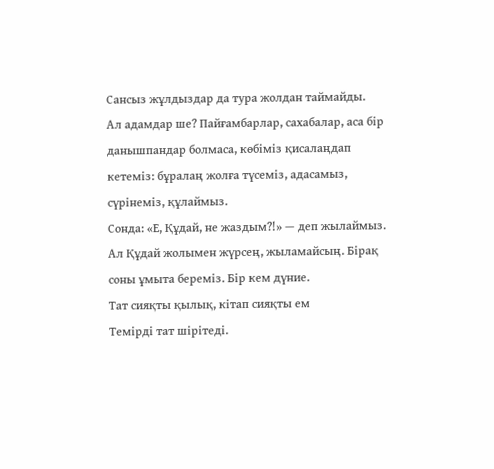Сансыз жұлдыздар да тура жолдан таймайды.
Ал адамдар ше? Пайғамбарлар, сахабалар, аса бір данышпандар болмаса, көбіміз қисалаңдап кетеміз: бұралаң жолға түсеміз, адасамыз, сүрінеміз, құлаймыз.
Сонда: «Е, Құдай, не жаздым?!» — деп жылаймыз. Ал Құдай жолымен жүрсең, жыламайсың. Бірақ соны ұмыта береміз. Бір кем дүние.
Тат сияқты қылық, кітап сияқты ем
Темірді тат шірітеді.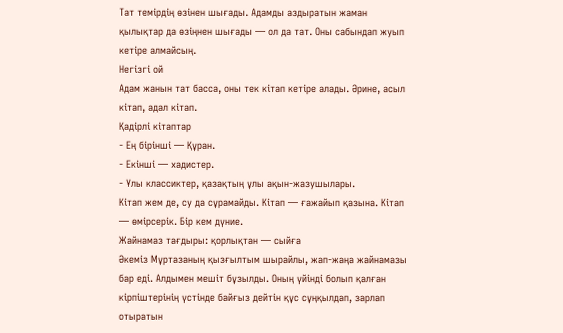Тат темірдің өзінен шығады. Адамды аздыратын жаман қылықтар да өзіңнен шығады — ол да тат. Оны сабындап жуып кетіре алмайсың.
Негізгі ой
Адам жанын тат басса, оны тек кітап кетіре алады. Әрине, асыл кітап, адал кітап.
Қадірлі кітаптар
- Ең бірінші — Құран.
- Екінші — хадистер.
- Ұлы классиктер, қазақтың ұлы ақын-жазушылары.
Кітап жем де, су да сұрамайды. Кітап — ғажайып қазына. Кітап — өмірсерік. Бір кем дүние.
Жайнамаз тағдыры: қорлықтан — сыйға
Әкеміз Мұртазаның қызғылтым шырайлы, жап-жаңа жайнамазы бар еді. Алдымен мешіт бұзылды. Оның үйінді болып қалған кірпіштерінің үстінде байғыз дейтін құс сұңқылдап, зарлап отыратын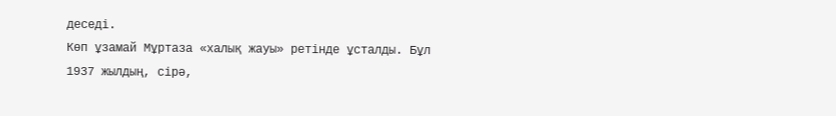деседі.
Көп ұзамай Мұртаза «халық жауы» ретінде ұсталды. Бұл 1937 жылдың, сірә,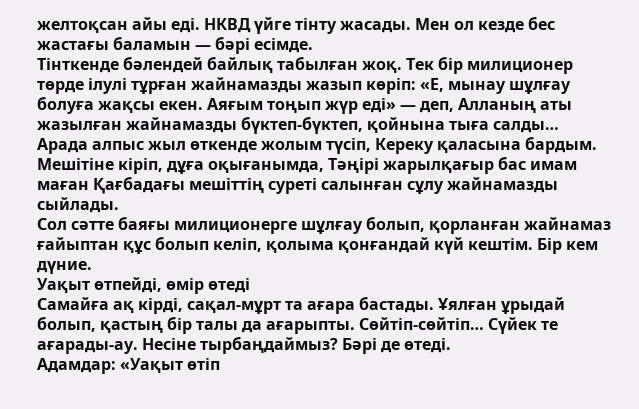желтоқсан айы еді. НКВД үйге тінту жасады. Мен ол кезде бес жастағы баламын — бәрі есімде.
Тінткенде бәлендей байлық табылған жоқ. Тек бір милиционер төрде ілулі тұрған жайнамазды жазып көріп: «Е, мынау шұлғау болуға жақсы екен. Аяғым тоңып жүр еді» — деп, Алланың аты жазылған жайнамазды бүктеп-бүктеп, қойнына тыға салды…
Арада алпыс жыл өткенде жолым түсіп, Кереку қаласына бардым. Мешітіне кіріп, дұға оқығанымда, Тәңірі жарылқағыр бас имам маған Қағбадағы мешіттің суреті салынған сұлу жайнамазды сыйлады.
Сол сәтте баяғы милиционерге шұлғау болып, қорланған жайнамаз ғайыптан құс болып келіп, қолыма қонғандай күй кештім. Бір кем дүние.
Уақыт өтпейді, өмір өтеді
Самайға ақ кірді, сақал-мұрт та ағара бастады. Ұялған ұрыдай болып, қастың бір талы да ағарыпты. Сөйтіп-сөйтіп… Сүйек те ағарады-ау. Несіне тырбаңдаймыз? Бәрі де өтеді.
Адамдар: «Уақыт өтіп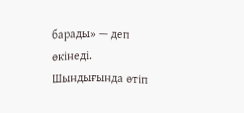барады» — деп өкінеді. Шындығында өтіп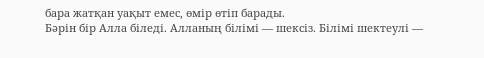бара жатқан уақыт емес, өмір өтіп барады.
Бәрін бір Алла біледі. Алланың білімі — шексіз. Білімі шектеулі —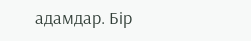адамдар. Бір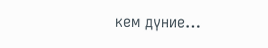кем дүние…